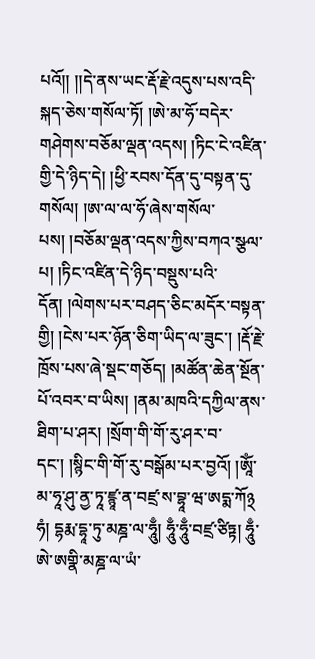པའོ།། །།དེ་ནས་ཡང་རྡོ་རྗེ་འདུས་པས་འདི་སྐད་ཅེས་གསོལ་ཏོ། །ཨེ་མ་ཧོ་བདེར་གཤེགས་བཅོམ་ལྡན་འདས། །ཏིང་ངེ་འཛིན་གྱི་དེ་ཉིད་དེ། །ཕྱི་རབས་དོན་དུ་བསྟན་དུ་གསོལ། །ཨ་ལ་ལ་ཧོ་ཞེས་གསོལ་པས། །བཅོམ་ལྡན་འདས་ཀྱིས་བཀའ་སྩལ་པ། །ཏིང་འཛིན་དེ་ཉིད་བསྡུས་པའི་དོན། །ལེགས་པར་བཤད་ཅིང་མདོར་བསྟན་གྱི། །ངེས་པར་ཉོན་ཅིག་ཡིད་ལ་ཟུང་། །རྡོ་རྗེ་ཁྲོས་པས་ཞེ་སྡང་གཅོད། །མཚོན་ཆེན་སྔོན་པོ་འབར་བ་ཡིས། །ནམ་མཁའི་དཀྱིལ་ནས་ཐིག་པ་ཤར། །སྲོག་གི་གོ་རུ་ཤར་བ་དང་། །སྙིང་གི་གོ་རུ་བསྒོམ་པར་བྱའོ། །ཨཱོཾ་མ་ཧཱ་ཤུ་ནྱ་ཏཱ་ཛྙཱ་ན་བཛྲ་ས་བྷཱ་ཝ་ཨདྨ་ཀོ྅ཧཾ། དྷརྨ་དྷཱ་ཏུ་མཎྜ་ལ་ཧཱུྃ། ཧཱུྃ་ཧཱུྃ་བཛྲ་ཙིཏྟ། ཧཱུྃ་ཨེ་ཨགྣི་མཎྜ་ལ་ཡཾ་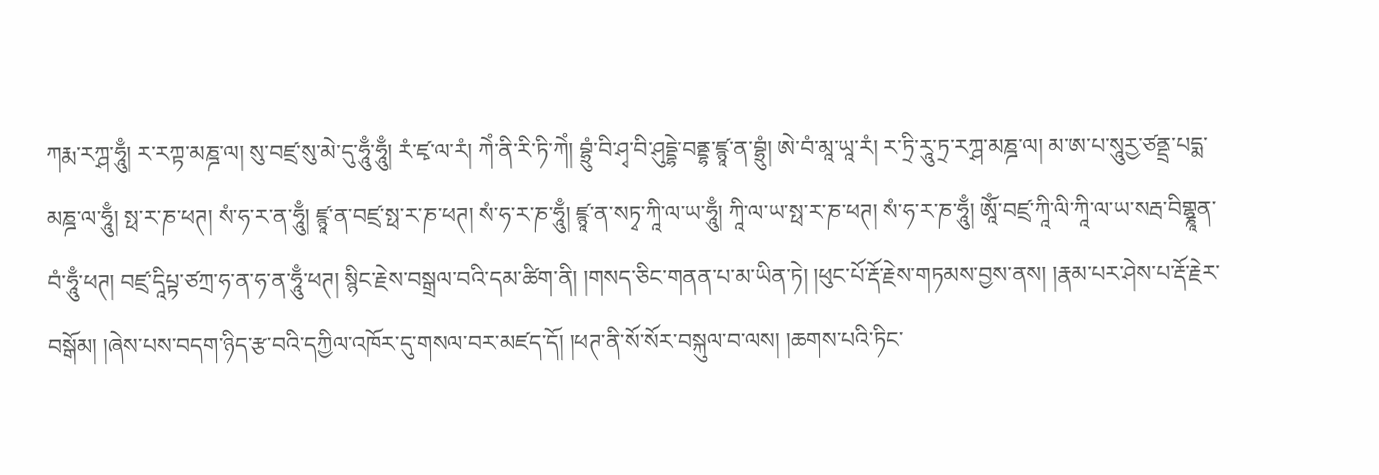ཀརྨ་རཀྴ་ཧཱུྃ། ར་རཀྟ་མཎྜ་ལ། སུ་བཛྲ་སུ་མེ་དུ་ཧཱུྃ་ཧཱུྃ། རཾ་ཛྭ་ལ་རཾ། ཀེཾ་ནི་རི་ཏི་ཀེཾ། བྷྲུཾ་བི་ཤྭ་བི་ཤུདྡྷེ་བནྡྷ་ཛྙཱ་ན་བྷྲུཾ། ཨེ་བཾ་མཱ་ཡཱ་རཾ། ར་ཏྲི་རཱུ་ཏྲ་རཀྴ་མཎྜ་ལ། མ་ཨ་པ་སཱུརྱ་ཙནྡྲ་པདྨ་མཎྜ་ལ་ཧཱུྃ། སྥ་ར་ཎ་ཕཊ། སཾ་ཧ་ར་ན་ཧཱུྃ། ཛྙཱ་ན་བཛྲ་སྥ་ར་ཎ་ཕཊ། སཾ་ཧ་ར་ཎ་ཧཱུྃ། ཛྙཱ་ན་སཏྭ་ཀཱི་ལ་ཡ་ཧཱུྃ། ཀཱི་ལ་ཡ་སྥ་ར་ཎ་ཕཊ། སཾ་ཧ་ར་ཎ་ཧཱུྃ། ཨཱོཾ་བཛྲ་ཀཱི་ལི་ཀཱི་ལ་ཡ་སརྦ་བིགྷྣཱན་བཾ་ཧཱུྃ་ཕཊ། བཛྲ་དཱིཔྟ་ཙཀྲ་ཧ་ན་ཧ་ན་ཧཱུྃ་ཕཊ། སྙིང་རྗེས་བསྒྲལ་བའི་དམ་ཚིག་ནི། །གསད་ཅིང་གནན་པ་མ་ཡིན་ཏེ། །ཕུང་པོ་རྡོ་རྗེས་གཏམས་བྱས་ནས། །རྣམ་པར་ཤེས་པ་རྡོ་རྗེར་བསྒོམ། །ཞེས་པས་བདག་ཉིད་རྩ་བའི་དཀྱིལ་འཁོར་དུ་གསལ་བར་མཛད་དོ། །ཕཊ་ནི་སོ་སོར་བསྐུལ་བ་ལས། །ཆགས་པའི་ཏིང་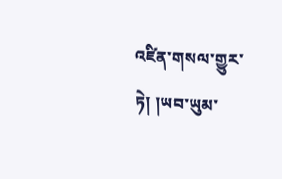འཛིན་གསལ་གྱུར་ཏེ། །ཡབ་ཡུམ་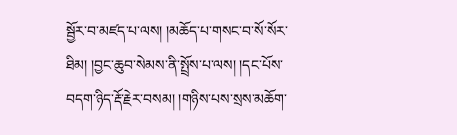སྦྱོར་བ་མཛད་པ་ལས། །མཆོད་པ་གསང་བ་སོ་སོར་ཐིམ། །བྱང་ཆུབ་སེམས་ནི་སྤྲོས་པ་ལས། །དང་པོས་བདག་ཉིད་རྡོ་རྗེར་བསམ། །གཉིས་པས་སྲས་མཆོག་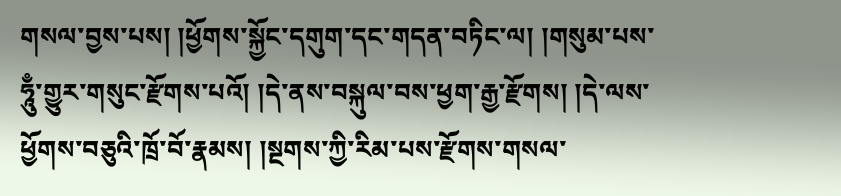གསལ་བྱས་པས། །ཕྱོགས་སྐྱོང་དགུག་དང་གདན་བཏིང་ལ། །གསུམ་པས་ཧཱུྃ་གྱུར་གསུང་རྫོགས་པའོ། །དེ་ནས་བསྐུལ་བས་ཕྱག་རྒྱ་རྫོགས། །དེ་ལས་ཕྱོགས་བཅུའི་ཁྲོ་བོ་རྣམས། །སྔགས་ཀྱི་རིམ་པས་རྫོགས་གསལ་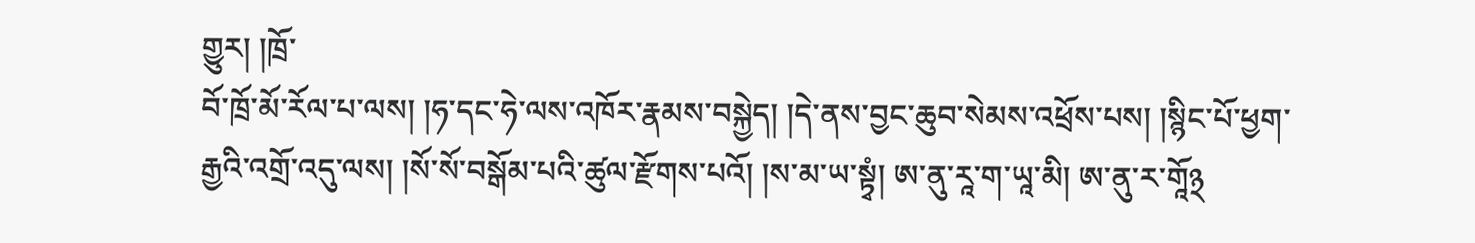གྱུར། །ཁྲོ་
བོ་ཁྲོ་མོ་རོལ་པ་ལས། །ཧ་དང་ཧེ་ལས་འཁོར་རྣམས་བསྐྱེད། །དེ་ནས་བྱང་ཆུབ་སེམས་འཕྲོས་པས། །སྙིང་པོ་ཕྱག་རྒྱའི་འགྲོ་འདུ་ལས། །སོ་སོ་བསྒོམ་པའི་ཚུལ་རྫོགས་པའོ། །ས་མ་ཡ་སྟྭཾ། ཨ་ནུ་རཱ་ག་ཡཱ་མི། ཨ་ནུ་ར་གཱོ྅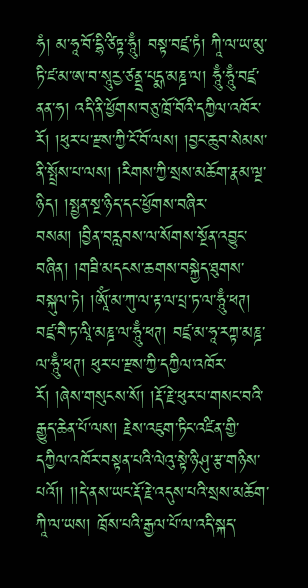ཧཾ། མ་ཧཱ་བོ་དྷི་ཙིཏྟ་ཧཱུྃ། བསྟ་བཛྲ་ཏཾ། ཀཱི་ལ་ཡ་མུ་ཏི་ཛ་མ་ཨ་བ་སཱུརྱ་ཙནྡྲ་པདྨ་མཎྜ་ལ། ཧཱུྃ་ཧཱུྃ་བཛྲ་ནན་ཧ། འདི་ནི་ཕྱོགས་བཅུ་ཁྲོ་བོའི་དཀྱིལ་འཁོར་རོ། །ཕུར་པ་རྫས་ཀྱི་ངོ་བོ་ལས། །བྱང་ཆུབ་སེམས་ནི་སྤྲོས་པ་ལས། །རིགས་ཀྱི་སྲས་མཆོག་རྣམ་ལྔ་ཉིད། །སྤྱན་སྔ་ཉིད་དང་ཕྱོགས་བཞིར་བསམ། །བྱིན་བརླབས་ལ་སོགས་སྔོན་འབྱུང་བཞིན། །གཟི་མདངས་ཆགས་བསྐྱེད་ཐུགས་བསྐུལ་ཏེ། །ཨཱོཾ་མ་ཀུ་ལ་རྟ་ལ་པྲ་ཏ་ལ་ཧཱུྃ་ཕཊ། བཛྲ་བཻ་ཏ་ལཱི་མཎྜ་ལ་ཧཱུྃ་ཕཊ། བཛྲ་མ་ཧཱ་རཀྟ་མཎྜ་ལ་ཧཱུྃ་ཕཊ། ཕུར་པ་རྫས་ཀྱི་དཀྱིལ་འཁོར་རོ། །ཞེས་གསུངས་སོ། །རྡོ་རྗེ་ཕུར་པ་གསང་བའི་རྒྱུད་ཆེན་པོ་ལས། རྗེས་འཇུག་ཏིང་འཛིན་གྱི་དཀྱིལ་འཁོར་བསྟན་པའི་ལེའུ་སྟེ་ཉི་ཤུ་རྩ་གཉིས་པའོ།། །།དེ་ནས་ཡང་རྡོ་རྗེ་འདུས་པའི་སྲས་མཆོག་ཀཱི་ལ་ཡས། ཁྲོས་པའི་རྒྱལ་པོ་ལ་འདི་སྐད་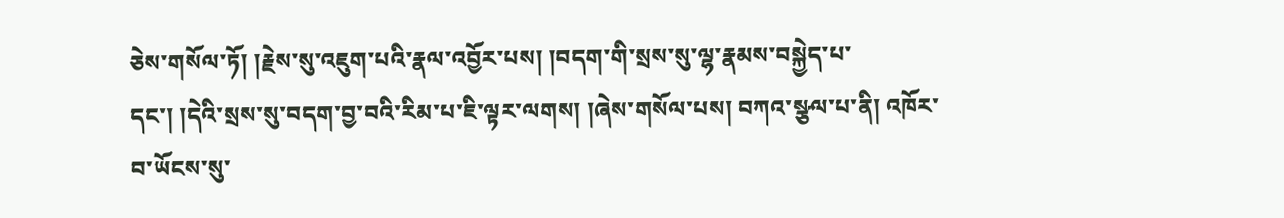ཅེས་གསོལ་ཏོ། །རྗེས་སུ་འཇུག་པའི་རྣལ་འབྱོར་པས། །བདག་གི་སྲས་སུ་ལྷ་རྣམས་བསྐྱེད་པ་དང་། །དེའི་སྲས་སུ་བདག་བྱ་བའི་རིམ་པ་ཇི་ལྟར་ལགས། །ཞེས་གསོལ་པས། བཀའ་སྩལ་པ་ནི། འཁོར་བ་ཡོངས་སུ་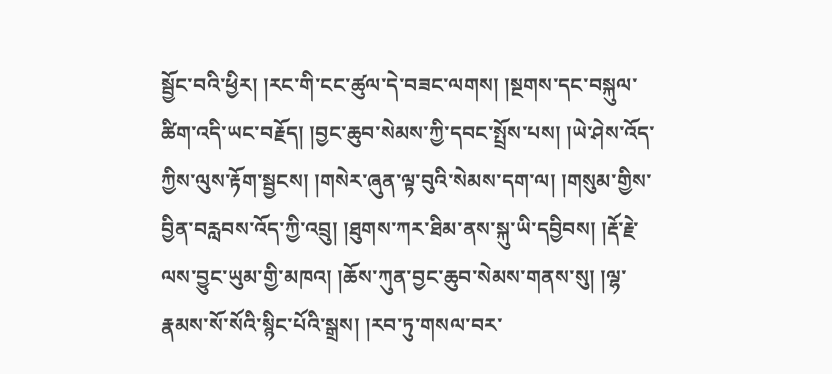སྦྱོང་བའི་ཕྱིར། །རང་གི་ངང་ཚུལ་དེ་བཟང་ལགས། །སྔགས་དང་བསྐུལ་ཚིག་འདི་ཡང་བརྗོད། །བྱང་ཆུབ་སེམས་ཀྱི་དབང་སྤྲོས་པས། །ཡེ་ཤེས་འོད་ཀྱིས་ལུས་རྟོག་སྦྱངས། །གསེར་ཞུན་ལྟ་བུའི་སེམས་དག་ལ། །གསུམ་གྱིས་བྱིན་བརླབས་འོད་ཀྱི་འབྲུ། །ཐུགས་ཀར་ཐིམ་ནས་སྐུ་ཡི་དབྱིབས། །རྡོ་རྗེ་ལས་བྱུང་ཡུམ་གྱི་མཁའ། །ཆོས་ཀུན་བྱང་ཆུབ་སེམས་གནས་སུ། །ལྷ་རྣམས་སོ་སོའི་སྙིང་པོའི་སྒྲས། །རབ་ཏུ་གསལ་བར་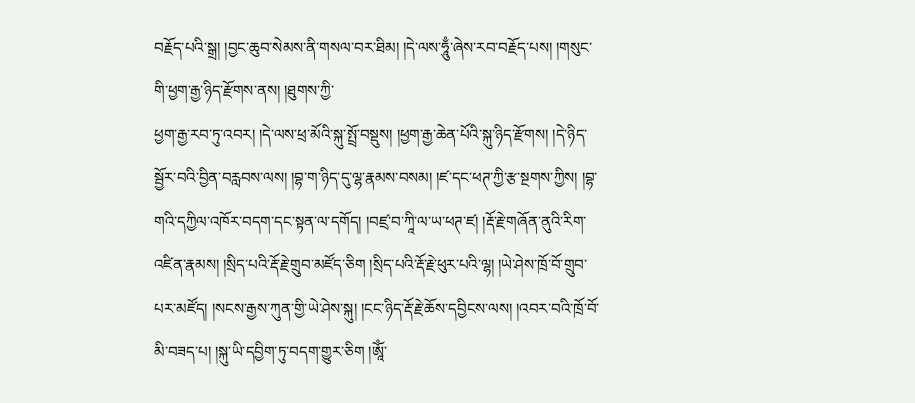བརྗོད་པའི་སྒྲ། །བྱང་ཆུབ་སེམས་ནི་གསལ་བར་ཐིམ། །དེ་ལས་ཧཱུྃ་ཞེས་རབ་བརྗོད་པས། །གསུང་གི་ཕྱག་རྒྱ་ཉིད་རྫོགས་ནས། །ཐུགས་ཀྱི་
ཕྱག་རྒྱ་རབ་ཏུ་འབར། །དེ་ལས་ཕྲ་མོའི་སྐུ་སྤྲོ་བསྡུས། །ཕྱག་རྒྱ་ཆེན་པོའི་སྐུ་ཉིད་རྫོགས། །དེ་ཉིད་སྦྱོར་བའི་བྱིན་བརླབས་ལས། །བྷ་ག་ཉིད་དུ་ལྷ་རྣམས་བསམ། །ཛ་དང་ཕཊ་ཀྱི་རྩ་སྔགས་ཀྱིས། །བྷ་གའི་དཀྱིལ་འཁོར་བདག་དང་སྟན་ལ་དགོད། །བཛྲ་བ་ཀཱི་ལ་ཡ་ཕཊ་ཛ། །རྡོ་རྗེ་གཞོན་ནུའི་རིག་འཛིན་རྣམས། །སྲིད་པའི་རྡོ་རྗེ་གྲུབ་མཛོད་ཅིག །སྲིད་པའི་རྡོ་རྗེ་ཕུར་པའི་ལྷ། །ཡེ་ཤེས་ཁྲོ་བོ་གྲུབ་པར་མཛོད། །སངས་རྒྱས་ཀུན་གྱི་ཡེ་ཤེས་སྐུ། །ངང་ཉིད་རྡོ་རྗེ་ཆོས་དབྱིངས་ལས། །འབར་བའི་ཁྲོ་བོ་མི་བཟད་པ། །སྐུ་ཡི་དབྱིག་ཏུ་བདག་གྱུར་ཅིག །ཨཱོཾ་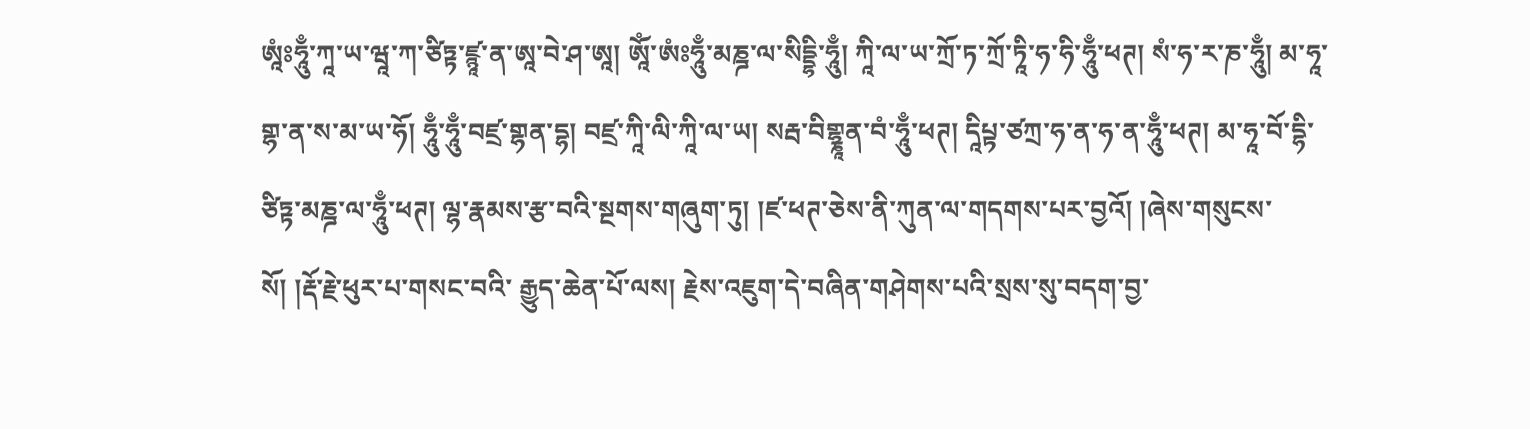ཨཱཾཿཧཱུྃ་ཀཱ་ཡ་ཝཱ་ཀ་ཙིཏྟ་ཛྙཱ་ན་ཨཱ་བེ་ཤ་ཨཱ། ཨཱོཾ་ཨཾཿཧཱུྃ་མཎྜ་ལ་སིདྡྷི་ཧཱུྃ། ཀཱི་ལ་ཡ་ཀྲོ་ཏ་ཀྲོ་ཏཱི་ཧ་ཧི་ཧཱུྃ་ཕཊ། སཾ་ཧ་ར་ཎ་ཧཱུྃ། མ་ཧཱ་གྷ་ན་ས་མ་ཡ་ཧོ། ཧཱུྃ་ཧཱུྃ་བཛྲ་གྷན་དྷ། བཛྲ་ཀཱི་ལི་ཀཱི་ལ་ཡ། སརྦ་བིགྷྣཱན་བཾ་ཧཱུྃ་ཕཊ། དཱིཔྟ་ཙཀྲ་ཧ་ན་ཧ་ན་ཧཱུྃ་ཕཊ། མ་ཧཱ་བོ་དྷི་ཙིཏྟ་མཎྜ་ལ་ཧཱུྃ་ཕཊ། ལྷ་རྣམས་རྩ་བའི་སྔགས་གཞུག་ཏུ། །ཛ་ཕཊ་ཅེས་ནི་ཀུན་ལ་གདགས་པར་བྱའོ། །ཞེས་གསུངས་སོ། །རྡོ་རྗེ་ཕུར་པ་གསང་བའི་ རྒྱུད་ཆེན་པོ་ལས། རྗེས་འཇུག་དེ་བཞིན་གཤེགས་པའི་སྲས་སུ་བདག་བྱ་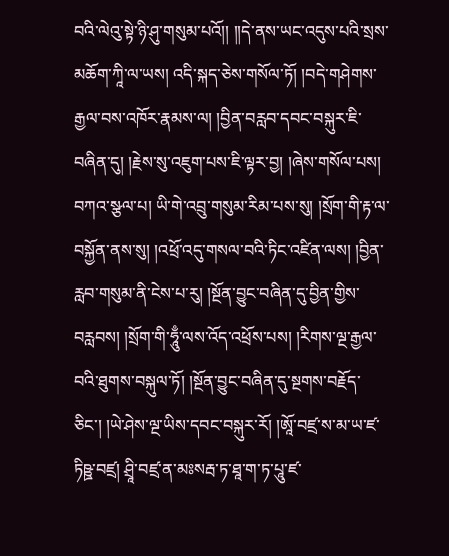བའི་ལེའུ་སྟེ་ཉི་ཤུ་གསུམ་པའོ།། །།དེ་ནས་ཡང་འདུས་པའི་སྲས་མཆོག་ཀཱི་ལ་ཡས། འདི་སྐད་ཅེས་གསོལ་ཏོ། །བདེ་གཤེགས་རྒྱལ་བས་འཁོར་རྣམས་ལ། །བྱིན་བརླབ་དབང་བསྐུར་ཇི་བཞིན་དུ། །རྗེས་སུ་འཇུག་པས་ཇི་ལྟར་བྱ། །ཞེས་གསོལ་པས། བཀའ་སྩལ་པ། ཡི་གེ་འབྲུ་གསུམ་རིམ་པས་སུ། །སྲོག་གི་རྟ་ལ་བསྐྱོན་ནས་སུ། །འཕྲོ་འདུ་གསལ་བའི་ཏིང་འཛིན་ལས། །བྱིན་རླབ་གསུམ་ནི་ངེས་པ་རུ། །སྔོན་བྱུང་བཞིན་དུ་བྱིན་གྱིས་བརླབས། །སྲོག་གི་ཧཱུྃ་ལས་འོད་འཕྲོས་པས། །རིགས་ལྔ་རྒྱལ་བའི་ཐུགས་བསྐུལ་ཏོ། །སྔོན་བྱུང་བཞིན་དུ་སྔགས་བརྗོད་ཅིང་། །ཡེ་ཤེས་ལྔ་ཡིས་དབང་བསྐུར་རོ། །ཨཱོ་བཛྲ་ས་མ་ཡ་ཛ་ཏིཥྛ་བཛྲ། ཤྲཱི་བཛྲ་ན་མཿསརྦ་ཏ་ཐཱ་ག་ཏ་པཱུ་ཛ་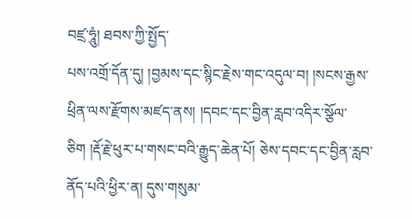བཛྲ་ཧཱུཾ། ཐབས་ཀྱི་སྤྱོད་
པས་འགྲོ་དོན་དུ། །བྱམས་དང་སྙིང་རྗེས་གང་འདུལ་བ། །སངས་རྒྱས་ཕྲིན་ལས་རྫོགས་མཛད་ནས། །དབང་དང་བྱིན་རླབ་འདིར་སྩོལ་ཅིག །རྡོ་རྗེ་ཕུར་པ་གསང་བའི་རྒྱུད་ཆེན་པོ། ཅེས་དབང་དང་བྱིན་རླབ་ནོད་པའི་ཕྱིར་ན། དུས་གསུམ་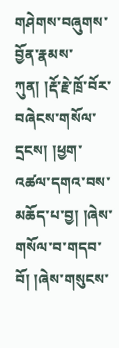གཤེགས་བཞུགས་བྱོན་རྣམས་ཀུན། །རྡོ་རྗེ་ཁྲོ་བོར་བཞེངས་གསོལ་དྲངས། །ཕྱག་འཚལ་དགའ་བས་མཆོད་པ་བྱ། །ཞེས་གསོལ་བ་གདབ་བོ། །ཞེས་གསུངས་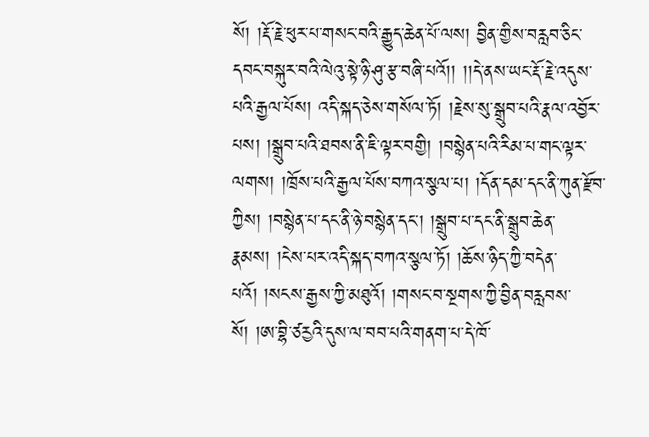སོ། །རྡོ་རྗེ་ཕུར་པ་གསང་བའི་རྒྱུད་ཆེན་པོ་ལས། བྱིན་གྱིས་བརླབ་ཅིང་དབང་བསྐུར་བའི་ལེའུ་སྟེ་ཉི་ཤུ་རྩ་བཞི་པའོ།། །།དེ་ནས་ཡང་རྡོ་རྗེ་འདུས་པའི་རྒྱལ་པོས། འདི་སྐད་ཅེས་གསོལ་ཏོ། །རྗེས་སུ་སྒྲུབ་པའི་རྣལ་འབྱོར་པས། །སྒྲུབ་པའི་ཐབས་ནི་ཇི་ལྟར་བགྱི། །བསྙེན་པའི་རིམ་པ་གང་ལྟར་ལགས། །ཁྲོས་པའི་རྒྱལ་པོས་བཀའ་སྩལ་པ། །དོན་དམ་དང་ནི་ཀུན་རྫོབ་ཀྱིས། །བསྙེན་པ་དང་ནི་ཉེ་བསྙེན་དང་། །སྒྲུབ་པ་དང་ནི་སྒྲུབ་ཆེན་རྣམས། །ངེས་པར་འདི་སྐད་བཀའ་སྩལ་ཏོ། །ཆོས་ཉིད་ཀྱི་བདེན་པའོ། །སངས་རྒྱས་ཀྱི་མཐུའོ། །གསང་བ་སྔགས་ཀྱི་བྱིན་བརླབས་སོ། །ཨ་བྷི་ཙརྱའི་དུས་ལ་བབ་པའི་གནག་པ་དེ་ཁོ་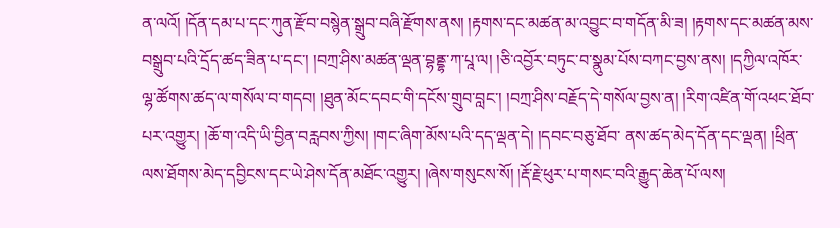ན་ལའོ། །དོན་དམ་པ་དང་ཀུན་རྫོབ་བསྙེན་སྒྲུབ་བཞི་རྫོགས་ནས། །རྟགས་དང་མཚན་མ་འབྱུང་བ་གདོན་མི་ཟ། །རྟགས་དང་མཚན་མས་བསྒྲུབ་པའི་དྲོད་ཚད་ཟིན་པ་དང་། །བཀྲ་ཤིས་མཚན་ལྡན་བྷནྡྷ་ཀ་པཱ་ལ། །ཅི་འབྱོར་བཏུང་བ་སྣུམ་པོས་བཀང་བྱས་ནས། །དཀྱིལ་འཁོར་ལྷ་ཚོགས་ཚད་ལ་གསོལ་བ་གདབ། །ཐུན་མོང་དབང་གི་དངོས་གྲུབ་བླང་། །བཀྲ་ཤིས་བརྗོད་དེ་གསོལ་བྱས་ན། །རིག་འཛིན་གོ་འཕང་ཐོབ་པར་འགྱུར། །ཆོ་ག་འདི་ཡི་བྱིན་བརླབས་ཀྱིས། །གང་ཞིག་མོས་པའི་དད་ལྡན་དེ། །དབང་བཅུ་ཐོབ་ ནས་ཚད་མེད་དོན་དང་ལྡན། །ཕྲིན་ལས་ཐོགས་མེད་དབྱིངས་དང་ཡེ་ཤེས་དོན་མཐོང་འགྱུར། །ཞེས་གསུངས་སོ། །རྡོ་རྗེ་ཕུར་པ་གསང་བའི་རྒྱུད་ཆེན་པོ་ལས།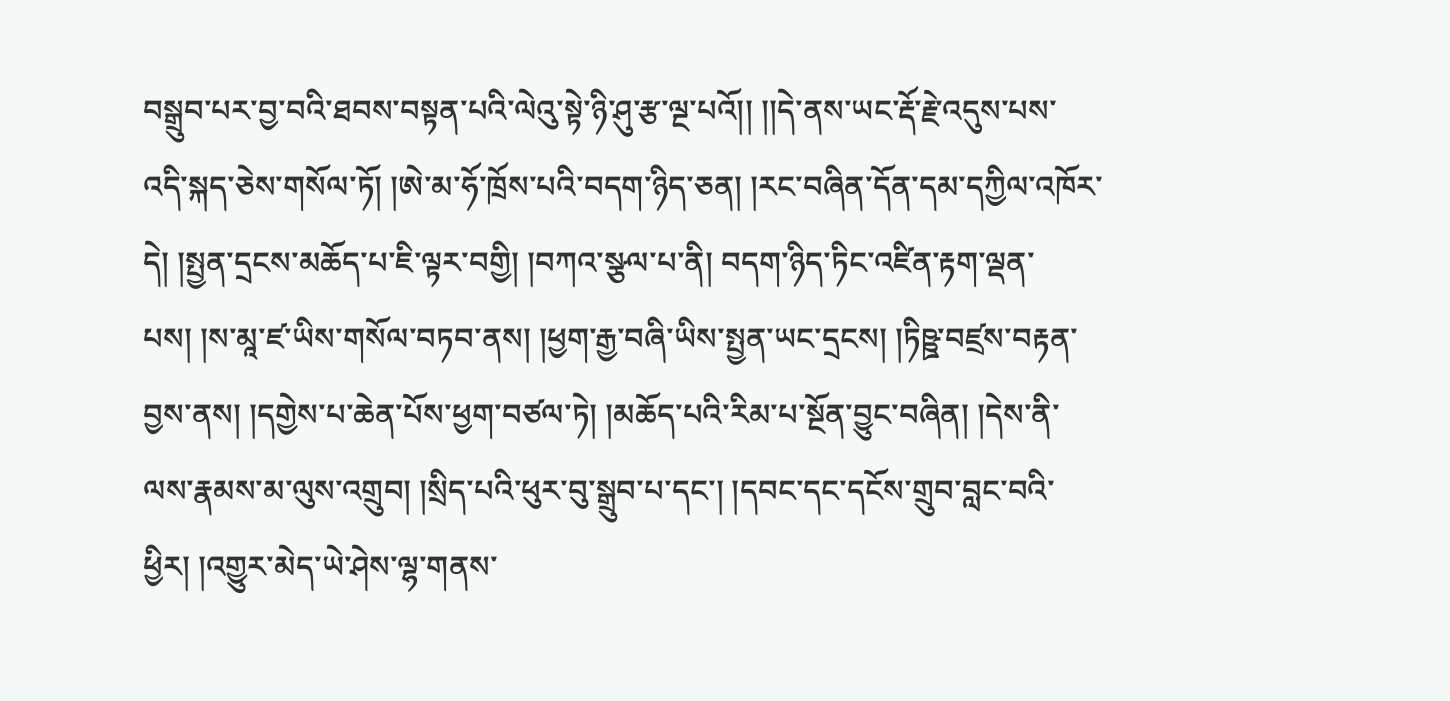བསྒྲུབ་པར་བྱ་བའི་ཐབས་བསྟན་པའི་ལེའུ་སྟེ་ཉི་ཤུ་རྩ་ལྔ་པའོ།། །།དེ་ནས་ཡང་རྡོ་རྗེ་འདུས་པས་
འདི་སྐད་ཅེས་གསོལ་ཏོ། །ཨེ་མ་ཧོ་ཁྲོས་པའི་བདག་ཉིད་ཅན། །རང་བཞིན་དོན་དམ་དཀྱིལ་འཁོར་དེ། །སྤྱན་དྲངས་མཆོད་པ་ཇི་ལྟར་བགྱི། །བཀའ་སྩལ་པ་ནི། བདག་ཉིད་ཏིང་འཛིན་རྟག་ལྡན་པས། །ས་མཱ་ཛ་ཡིས་གསོལ་བཏབ་ནས། །ཕྱག་རྒྱ་བཞི་ཡིས་སྤྱན་ཡང་དྲངས། །ཏིཥྛ་བཛྲས་བརྟན་བྱས་ནས། །དགྱེས་པ་ཆེན་པོས་ཕྱག་བཙལ་ཏེ། །མཆོད་པའི་རིམ་པ་སྔོན་བྱུང་བཞིན། །དེས་ནི་ལས་རྣམས་མ་ལུས་འགྲུབ། །སྲིད་པའི་ཕུར་བུ་སྒྲུབ་པ་དང་། །དབང་དང་དངོས་གྲུབ་བླང་བའི་ཕྱིར། །འགྱུར་མེད་ཡེ་ཤེས་ལྷ་གནས་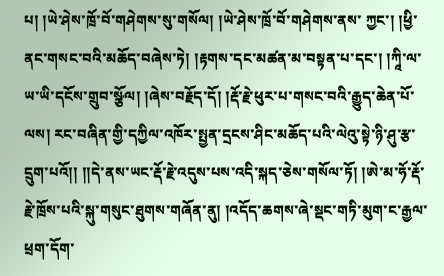པ། །ཡེ་ཤེས་ཁྲོ་བོ་གཤེགས་སུ་གསོལ། །ཡེ་ཤེས་ཁྲོ་བོ་གཤེགས་ནས་ ཀྱང་། །ཕྱི་ནང་གསང་བའི་མཆོད་བཞེས་ཏེ། །རྟགས་དང་མཚན་མ་བསྟན་པ་དང་། །ཀཱི་ལ་ཡ་ཡི་དངོས་གྲུབ་སྩོལ། །ཞེས་བརྗོད་དོ། །རྡོ་རྗེ་ཕུར་པ་གསང་བའི་རྒྱུད་ཆེན་པོ་ལས། རང་བཞིན་གྱི་དཀྱིལ་འཁོར་སྤྱན་དྲངས་ཤིང་མཆོད་པའི་ལེའུ་སྟེ་ཉི་ཤུ་རྩ་དྲུག་པའོ།། །།དེ་ནས་ཡང་རྡོ་རྗེ་འདུས་པས་འདི་སྐད་ཅེས་གསོལ་ཏོ། །ཨེ་མ་ཧོ་རྡོ་རྗེ་ཁྲོས་པའི་སྐུ་གསུང་ཐུགས་གཞོན་ནུ། །འདོད་ཆགས་ཞེ་སྡང་གཏི་མུག་ང་རྒྱལ་ཕྲག་དོག་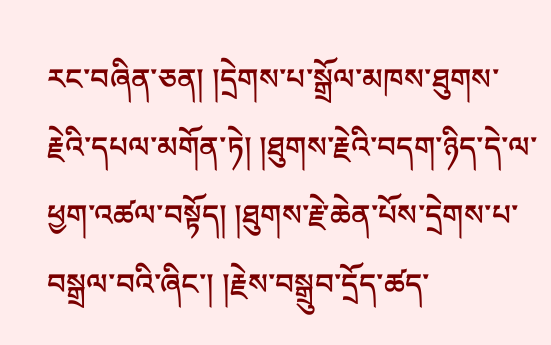རང་བཞིན་ཅན། །དྲེགས་པ་སྒྲོལ་མཁས་ཐུགས་རྗེའི་དཔལ་མགོན་ཏེ། །ཐུགས་རྗེའི་བདག་ཉིད་དེ་ལ་ཕྱག་འཚལ་བསྟོད། །ཐུགས་རྗེ་ཆེན་པོས་དྲེགས་པ་བསྒྲལ་བའི་ཞིང་། །རྗེས་བསྒྲུབ་དྲོད་ཚད་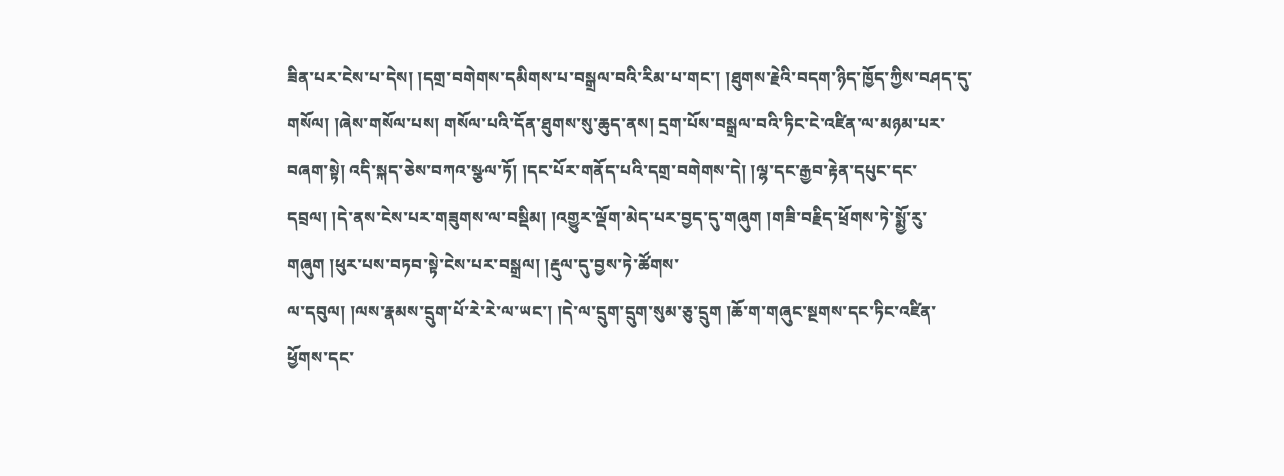ཟིན་པར་ངེས་པ་དེས། །དགྲ་བགེགས་དམིགས་པ་བསྒྲལ་བའི་རིམ་པ་གང་། །ཐུགས་རྗེའི་བདག་ཉིད་ཁྱོད་ཀྱིས་བཤད་དུ་གསོལ། །ཞེས་གསོལ་པས། གསོལ་པའི་དོན་ཐུགས་སུ་ཆུད་ནས། དྲག་པོས་བསྒྲལ་བའི་ཏིང་ངེ་འཛིན་ལ་མཉམ་པར་བཞག་སྟེ། འདི་སྐད་ཅེས་བཀའ་སྩལ་ཏོ། །དང་པོར་གནོད་པའི་དགྲ་བགེགས་དེ། །ལྷ་དང་རྒྱབ་རྟེན་དཔུང་དང་དབྲལ། །དེ་ནས་ངེས་པར་གཟུགས་ལ་བསྡིམ། །འགྱུར་ལྡོག་མེད་པར་བྱད་དུ་གཞུག །གཟི་བརྗིད་ཕྲོགས་ཏེ་སྨྱོ་རུ་གཞུག །ཕུར་པས་བཏབ་སྟེ་ངེས་པར་བསྒྲལ། །རྡུལ་དུ་བྱས་ཏེ་ཚོགས་
ལ་དབུལ། །ལས་རྣམས་དྲུག་པོ་རེ་རེ་ལ་ཡང་། །དེ་ལ་དྲུག་དྲུག་སུམ་ཅུ་དྲུག །ཆོ་ག་གཞུང་སྔགས་དང་ཏིང་འཛིན་ཕྱོགས་དང་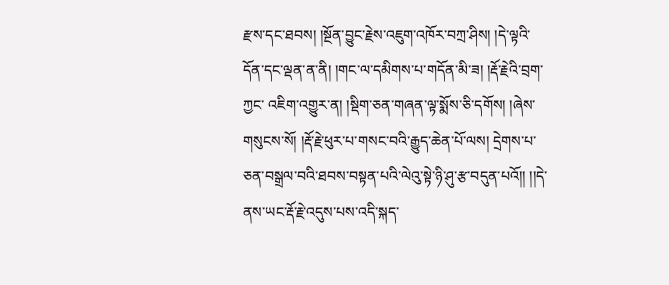རྫས་དང་ཐབས། །སྔོན་བྱུང་རྗེས་འཇུག་འཁོར་བཀྲ་ཤིས། །དེ་ལྟའི་དོན་དང་ལྡན་ན་ནི། །གང་ལ་དམིགས་པ་གདོན་མི་ཟ། །རྡོ་རྗེའི་བྲག་ཀྱང་ འཇིག་འགྱུར་ན། །སྡིག་ཅན་གཞན་ལྟ་སྨོས་ཅི་དགོས། །ཞེས་གསུངས་སོ། །རྡོ་རྗེ་ཕུར་པ་གསང་བའི་རྒྱུད་ཆེན་པོ་ལས། དྲེགས་པ་ཅན་བསྒྲལ་བའི་ཐབས་བསྟན་པའི་ལེའུ་སྟེ་ཉི་ཤུ་རྩ་བདུན་པའོ།། །།དེ་ནས་ཡང་རྡོ་རྗེ་འདུས་པས་འདི་སྐད་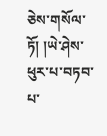ཅེས་གསོལ་ཏོ། །ཡེ་ཤེས་ཕུར་པ་བཏབ་པ་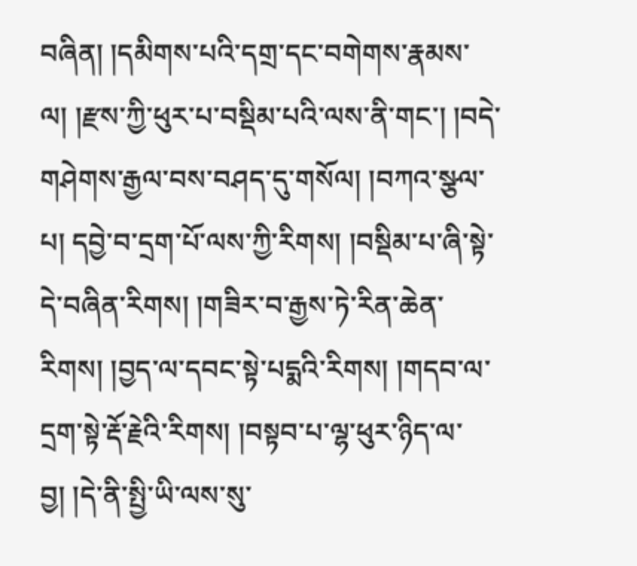བཞིན། །དམིགས་པའི་དགྲ་དང་བགེགས་རྣམས་ལ། །རྫས་ཀྱི་ཕུར་པ་བསྡིམ་པའི་ལས་ནི་གང་། །བདེ་གཤེགས་རྒྱལ་བས་བཤད་དུ་གསོལ། །བཀའ་སྩལ་པ། དབྱེ་བ་དྲག་པོ་ལས་ཀྱི་རིགས། །བསྡིམ་པ་ཞི་སྟེ་དེ་བཞིན་རིགས། །གཟིར་བ་རྒྱས་ཏེ་རིན་ཆེན་རིགས། །བྱད་ལ་དབང་སྟེ་པདྨའི་རིགས། །གདབ་ལ་དྲག་སྟེ་རྡོ་རྗེའི་རིགས། །བསྟབ་པ་ལྷ་ཕུར་ཉིད་ལ་བྱ། །དེ་ནི་སྤྱི་ཡི་ལས་སུ་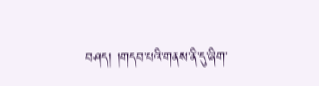བཤད། །གདབ་པའི་གནས་ནི་དུ་ཞིག་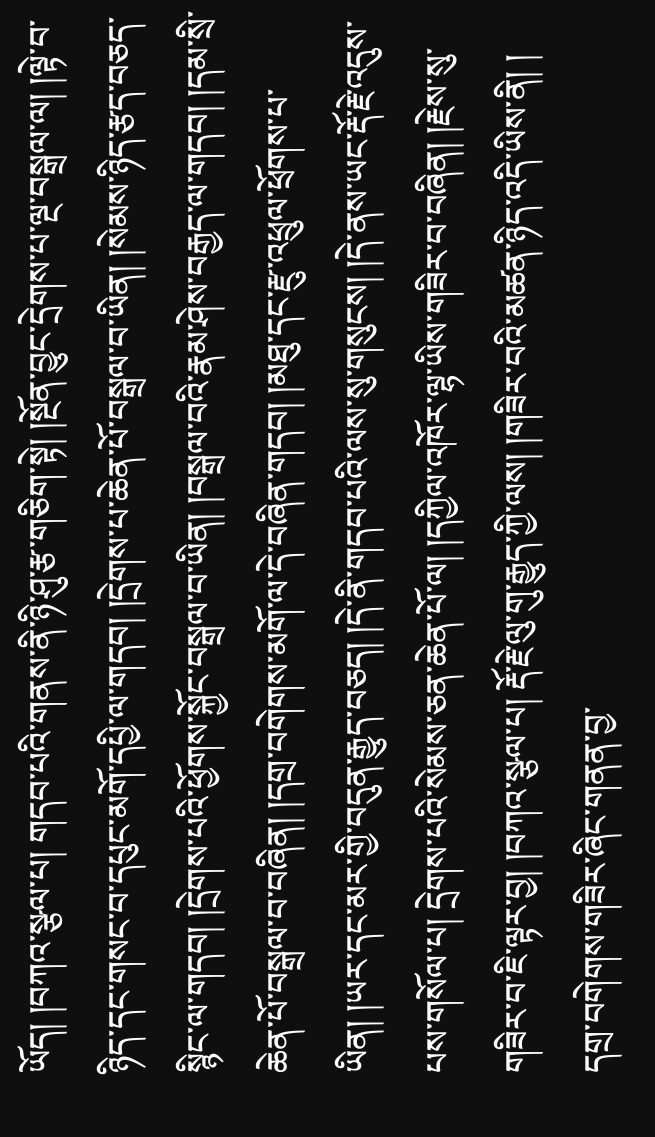ཡོད། །བཀའ་སྩལ་པ། གདབ་པའི་གནས་ནི་ཉི་ཤུ་རྩ་གཅིག་སྟེ། །སྔོན་བྱུང་དྲེགས་པ་ལྔ་བསྒྲལ་ལ། །ལྟེ་བ་ཉིད་དང་གསང་བ་དཔུང་མགོ་དཔྱི་ལ་གདབ། །དྲེགས་པ་ཆེན་པོ་བསྒྲལ་བ་ཡིན། །སེམས་ཉིད་རྩད་བཅད་སྙིང་ལ་གདབ། །དྲེགས་པའི་ཕྱོགས་སྐྱོང་བསྒྲལ་བ་ཡིན། །བསྒྲལ་བའི་རྣམ་ཤེས་བརྒྱད་ལ་གདབ། །དམ་སྲི་ཆེན་པོ་བསྒྲལ་བ་བཞིན། །དགྲ་བགེགས་མགོ་ལ་དེ་བཞིན་གདབ། །མཐུ་དང་རྫུ་འཕྲུལ་ཕྲོགས་པ་ཡིན། །ཡར་དང་མར་གྱི་བདུན་རྒྱུད་བཅད། །དེ་ནི་གདབ་པའི་ལས་སུ་གསུངས། །དེ་ནས་ཡང་རྡོ་རྗེ་འདུས་པས་གསོལ་པ། དྲེགས་པའི་སེམས་ཅན་ཆེན་པོ་ལ། །དཀྱིལ་འཁོར་ལྷ་ཡིས་གཟིར་བ་བཞིན། །རྗེས་སུ་གཟིར་བ་ཇི་ལྟར་བྱ། །བཀའ་སྩལ་པ། རྡོ་རྗེ་ལུ་གུ་རྒྱུད་ཀྱི་ལས། །གཟིར་བའི་མཚན་ཉིད་འདི་ཡིས་ནི། །
དགྲ་བགེགས་གཟིར་ཞིང་གནན་བྱ་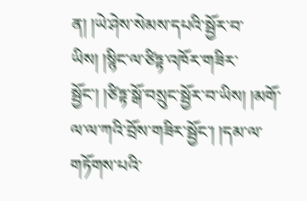ན། །ཡེ་ཤེས་སེམས་དཔའི་སྦྱོར་བ་ཡིས། །སྙིང་ལ་ཙིཏྟ་འཁོར་གཟིར་སྦྱོང་། །ཙིཏྟ་སྒོ་བསྲུང་སྦྱོར་བ་ཡིས། །མགོ་ལ་ལ་ཀའི་བྲོས་གཟིར་སྦྱོང་། །དམ་ལ་གཏོགས་པའི་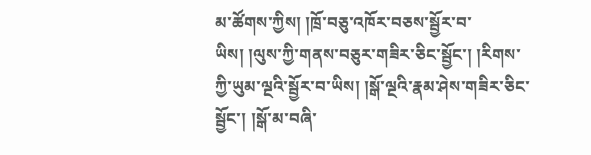མ་ཚོགས་ཀྱིས། །ཁྲོ་བཅུ་འཁོར་བཅས་སྦྱོར་བ་ཡིས། །ལུས་ཀྱི་གནས་བཅུར་གཟིར་ཅིང་སྦྱོང་། །རིགས་ཀྱི་ཡུམ་ལྔའི་སྦྱོར་བ་ཡིས། །སྒོ་ལྔའི་རྣམ་ཤེས་གཟིར་ཅིང་སྦྱོང་། །སྒོ་མ་བཞི་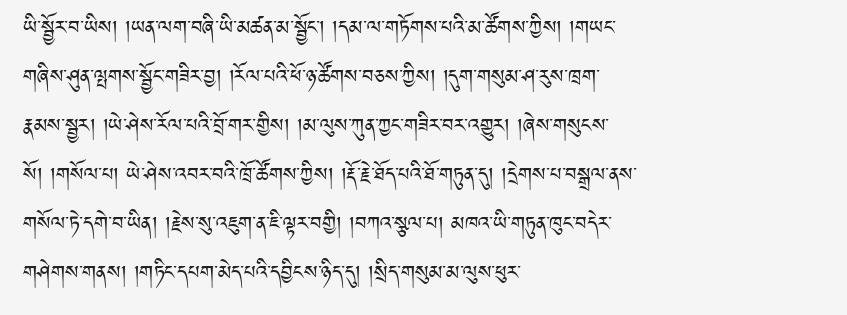ཡི་སྦྱོར་བ་ཡིས། །ཡན་ལག་བཞི་ཡི་མཚན་མ་སྦྱོང་། །དམ་ལ་གཏོགས་པའི་མ་ཚོགས་ཀྱིས། །གཡང་གཞིས་ཤུན་ལྤགས་སྦྱོང་གཟིར་བྱ། །རོལ་པའི་ཕོ་ཉ་ཚོགས་བཅས་ཀྱིས། །དུག་གསུམ་ཤ་རུས་ཁྲག་རྣམས་སྦྱར། །ཡེ་ཤེས་རོལ་པའི་བྲོ་གར་གྱིས། །མ་ལུས་ཀུན་ཀྱང་གཟིར་བར་འགྱུར། །ཞེས་གསུངས་སོ། །གསོལ་པ། ཡེ་ཤེས་འབར་བའི་ཁྲོ་ཚོགས་ཀྱིས། །རྡོ་རྗེ་ཐོད་པའི་ཐོ་གཏུན་དུ། །དྲེགས་པ་བསྒྲལ་ནས་གསོལ་ཏེ་དགེ་བ་ཡིན། །རྗེས་སུ་འཇུག་ན་ཇི་ལྟར་བགྱི། །བཀའ་སྩལ་པ། མཁའ་ཡི་གཏུན་ཁུང་བདེར་གཤེགས་གནས། །གཏིང་དཔག་མེད་པའི་དབྱིངས་ཉིད་དུ། །སྲིད་གསུམ་མ་ལུས་ཕུར་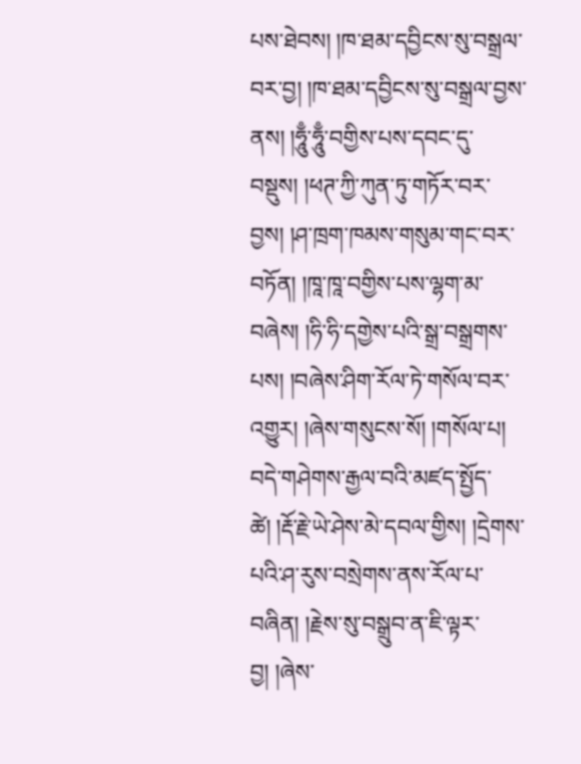པས་ཐེབས། །ཁ་ཐམ་དབྱིངས་སུ་བསྒྲལ་བར་བྱ། །ཁ་ཐམ་དབྱིངས་སུ་བསྒྲལ་བྱས་ནས། །ཧཱུྃ་ཧཱུྃ་བགྱིས་པས་དབང་དུ་བསྡུས། །ཕཊ་ཀྱི་ཀུན་ཏུ་གཏོར་བར་བྱས། །ཤ་ཁྲག་ཁམས་གསུམ་གང་བར་བཏོན། །ཁཱ་ཁཱ་བགྱིས་པས་ལྷག་མ་བཞེས། །ཧི་ཧི་དགྱེས་པའི་སྒྲ་བསྒྲགས་པས། །བཞེས་ཤིག་རོལ་ཏེ་གསོལ་བར་འགྱུར། །ཞེས་གསུངས་སོ། །གསོལ་པ། བདེ་གཤེགས་རྒྱལ་བའི་མཛད་སྤྱོད་ཚེ། །རྡོ་རྗེ་ཡེ་ཤེས་མེ་དབལ་གྱིས། །དྲེགས་པའི་ཤ་རུས་བསྲེགས་ནས་རོལ་པ་བཞིན། །རྗེས་སུ་བསྒྲུབ་ན་ཇི་ལྟར་བྱ། །ཞེས་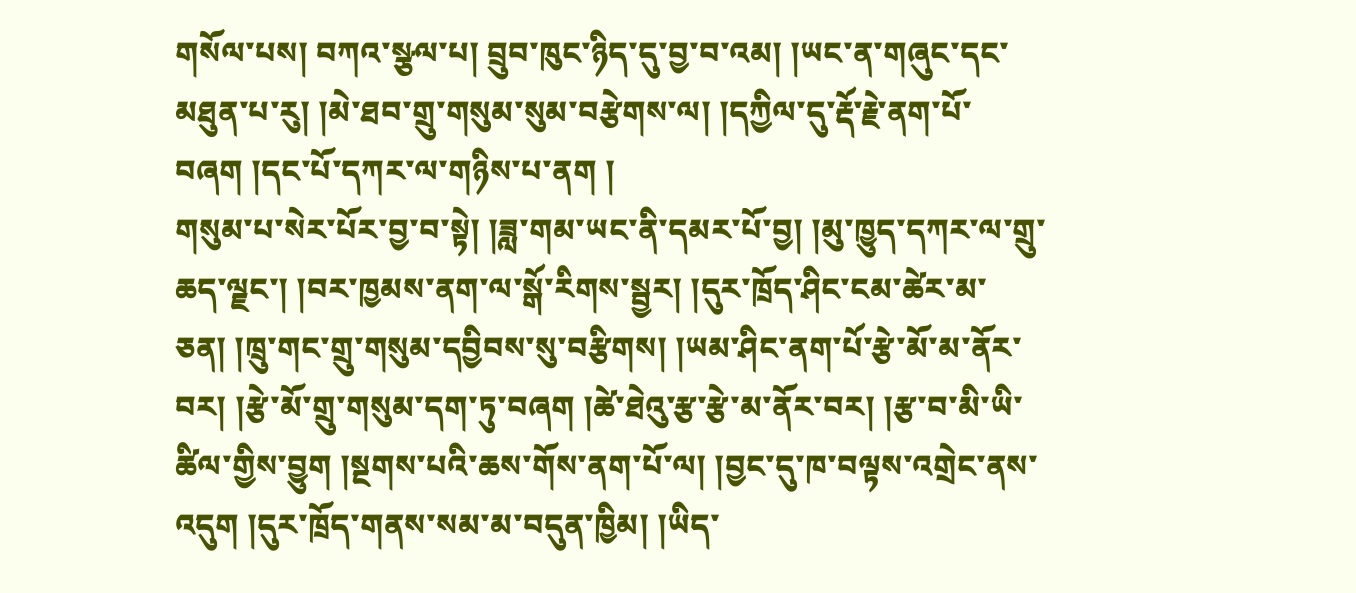གསོལ་པས། བཀའ་སྩལ་པ། བྲུབ་ཁུང་ཉིད་དུ་བྱ་བ་འམ། །ཡང་ན་གཞུང་དང་མཐུན་པ་རུ། །མེ་ཐབ་གྲུ་གསུམ་སུམ་བརྩེགས་ལ། །དཀྱིལ་དུ་རྡོ་རྗེ་ནག་པོ་བཞག །དང་པོ་དཀར་ལ་གཉིས་པ་ནག །
གསུམ་པ་སེར་པོར་བྱ་བ་སྟེ། །ཟླ་གམ་ཡང་ནི་དམར་པོ་བྱ། །མུ་ཁྱུད་དཀར་ལ་གྲུ་ཆད་ལྗང་། །བར་ཁྱམས་ནག་ལ་སྒོ་རིགས་སྦྱར། །དུར་ཁྲོད་ཤིང་ངམ་ཚེར་མ་ཅན། །ཁྲུ་གང་གྲུ་གསུམ་དབྱིབས་སུ་བརྩིགས། །ཡམ་ཤིང་ནག་པོ་རྩེ་མོ་མ་ནོར་བར། །རྩེ་མོ་གྲུ་གསུམ་དག་ཏུ་བཞག །ཚེ་ཐེའུ་རྩ་རྩེ་མ་ནོར་བར། །རྩ་བ་མི་ཡི་ཚིལ་གྱིས་བྱུག །སྔགས་པའི་ཆས་གོས་ནག་པོ་ལ། །བྱང་དུ་ཁ་བལྟས་འགྲེང་ནས་འདུག །དུར་ཁྲོད་གནས་སམ་མ་བདུན་ཁྱིམ། །ཡིད་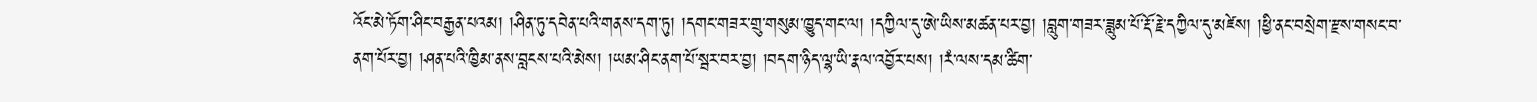འོང་མེ་ཏོག་ཤིང་བརྒྱན་པའམ། །ཤིན་ཏུ་དབེན་པའི་གནས་དག་ཏུ། །དགང་གཟར་གྲུ་གསུམ་ཁྱུད་གང་ལ། །དཀྱིལ་དུ་ཨེ་ཡིས་མཚན་པར་བྱ། །བླུག་གཟར་ཟླུམ་པོ་རྡོ་རྗེ་དཀྱིལ་དུ་མཛེས། །ཕྱི་ནང་བསྲེག་རྫས་གསང་བ་ནག་པོར་བྱ། །ཤན་པའི་ཁྱིམ་ནས་བླངས་པའི་མེས། །ཡམ་ཤིང་ནག་པོ་སྦར་བར་བྱ། །བདག་ཉིད་ལྷ་ཡི་རྣལ་འབྱོར་པས། །རཾ་ལས་དམ་ཚིག་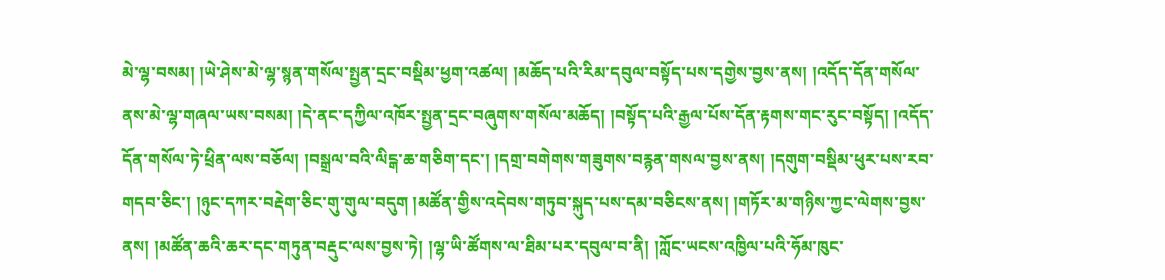མེ་ལྷ་བསམ། །ཡེ་ཤེས་མེ་ལྷ་སྙན་གསོལ་སྤྱན་དྲང་བསྡིམ་ཕྱག་འཚལ། །མཆོད་པའི་རིམ་དབུལ་བསྟོད་པས་དགྱེས་བྱས་ནས། །འདོད་དོན་གསོལ་ནས་མེ་ལྷ་གཞལ་ཡས་བསམ། །དེ་ནང་དཀྱིལ་འཁོར་སྤྱན་དྲང་བཞུགས་གསོལ་མཆོད། །བསྟོད་པའི་རྒྱལ་པོས་དོན་རྟགས་གང་རུང་བསྟོད། །འདོད་དོན་གསོལ་ཏེ་ཕྲིན་ལས་བཅོལ། །བསྒྲལ་བའི་ལིངྒ་ཆ་གཅིག་དང་། །དགྲ་བགེགས་གཟུགས་བརྙན་གསལ་བྱས་ནས། །དགུག་བསྡིམ་ཕུར་པས་རབ་གདབ་ཅིང་། །ཉུང་དཀར་བརྡེག་ཅིང་གུ་གུལ་བདུག །མཚོན་གྱིས་འདེབས་གཏུབ་སྐུད་པས་དམ་བཅིངས་ནས། །གཏོར་མ་གཉིས་ཀྱང་ལེགས་བྱས་ནས། །མཚོན་ཆའི་ཆར་དང་གཏུན་བརྡུང་ལས་བྱས་ཏེ། །ལྷ་ཡི་ཚོགས་ལ་ཐིམ་པར་དབུལ་བ་ནི། །ཀློང་ཡངས་འཁྱིལ་པའི་ཧོམ་ཁུང་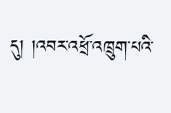དུ། །འབར་འཕྲོ་འཁྲུག་པའི་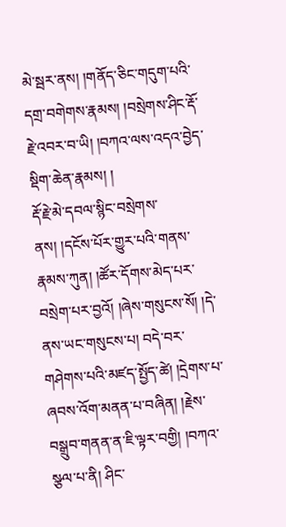མེ་སྦར་ནས། །གནོད་ཅིང་གདུག་པའི་དགྲ་བགེགས་རྣམས། །བསྲེགས་ཤིང་རྡོ་རྗེ་འབར་བ་ཡི། །བཀའ་ལས་འདའ་བྱེད་སྡིག་ཆེན་རྣམས། །
རྡོ་རྗེ་མེ་དབལ་སྙིང་བསྲེགས་ནས། །དངོས་པོར་གྱུར་པའི་གནས་རྣམས་ཀུན། །ཚོར་དོགས་མེད་པར་བསྲེག་པར་བྱའོ། །ཞེས་གསུངས་སོ། །དེ་ནས་ཡང་གསུངས་པ། བདེ་བར་གཤེགས་པའི་མཛད་སྤྱོད་ཚེ། །དྲེགས་པ་ཞབས་འོག་མནན་པ་བཞིན། །རྗེས་བསྒྲུབ་གནན་ན་ཇི་ལྟར་བགྱི། །བཀའ་སྩལ་པ་ནི། ཤིང་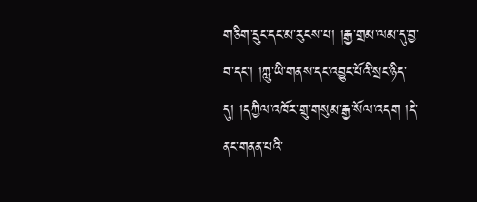གཅིག་དྲུང་དང་མ་རུངས་པ། །རྒྱ་གྲམ་ལམ་དུ་བྱ་བ་དང་། །ཀླུ་ཡི་གནས་དང་འབྱུང་པོའི་སྲང་ཉིད་དུ། །དཀྱིལ་འཁོར་གྲུ་གསུམ་རྒྱ་སོལ་འདག །དེ་ནང་གནན་པའི་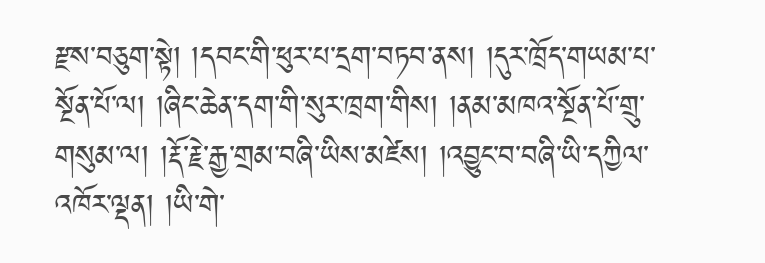རྫས་བཅུག་སྟེ། །དབང་གི་ཕུར་པ་དྲག་བཏབ་ནས། །དུར་ཁྲོད་གཡམ་པ་སྔོན་པོ་ལ། །ཞིང་ཆེན་དག་གི་སུར་ཁྲག་གིས། །ནམ་མཁའ་སྔོན་པོ་གྲུ་གསུམ་ལ། །རྡོ་རྗེ་རྒྱ་གྲམ་བཞི་ཡིས་མཛེས། །འབྱུང་བ་བཞི་ཡི་དཀྱིལ་འཁོར་ལྡན། །ཡི་གེ་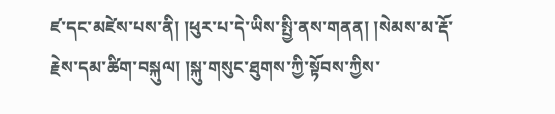ཛ་དང་མཛེས་པས་ནི། །ཕུར་པ་དེ་ཡིས་སྤྱི་ནས་གནན། །སེམས་མ་རྡོ་རྗེས་དམ་ཚིག་བསྐུལ། །སྐུ་གསུང་ཐུགས་ཀྱི་སྟོབས་ཀྱིས་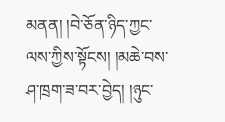མནན། །བེ་ཅོན་ཉིད་ཀྱང་ལས་ཀྱིས་སྟོངས། །མཆེ་བས་ཤ་ཁྲག་ཟ་བར་བྱེད། །ཉུང་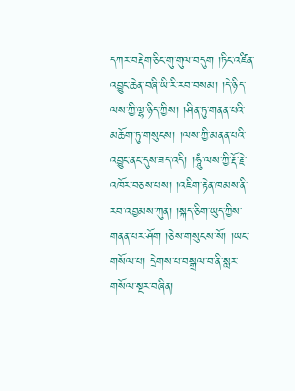དཀར་བརྡེག་ཅིང་གུ་གུལ་བདུག །ཏིང་འཛིན་འབྱུང་ཆེན་བཞི་ཡི་རི་རབ་བསམ། །དེ་ཉིད་ལས་ཀྱི་ལྷ་ཉིད་ཀྱིས། །ཤིན་ཏུ་གནན་པའི་མཆོག་ཏུ་གསུངས། །ལས་ཀྱི་མནན་པའི་འབྱུང་ནང་དུས་ཟད་འདི། །ཧཱུཾ་ལས་ཀྱི་རྡོ་རྗེ་འཁོར་བཅས་པས། །འཇིག་རྟེན་ཁམས་ནི་རབ་འབྱམས་ཀུན། །སྐད་ཅིག་ཡུད་ཀྱིས་གནན་པར་ཤོག །ཅེས་གསུངས་སོ། །ཡང་གསོལ་པ། དྲེགས་པ་བསྒྲལ་བ་ནི་སླར་གསོལ་སྔར་བཞིན།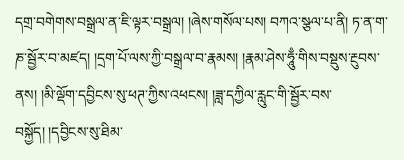དགྲ་བགེགས་བསྒྲལ་ན་ཇི་ལྟར་བསྒྲལ། །ཞེས་གསོལ་པས། བཀའ་སྩལ་པ་ནི། ཏ་ན་ག་ཎ་སྦྱོར་བ་མཛད། །དྲག་པོ་ལས་ཀྱི་བསྒྲལ་བ་རྣམས། །རྣམ་ཤེས་ཧཱུྃ་གིས་བསྡུས་རྔུབས་ནས། །མི་ལྡོག་དབྱིངས་སུ་ཕཊ་ཀྱིས་འཕངས། །ཟླ་དཀྱིལ་རླུང་གི་སྦྱོར་བས་བསྐྱོད། །དབྱིངས་སུ་ཐིམ་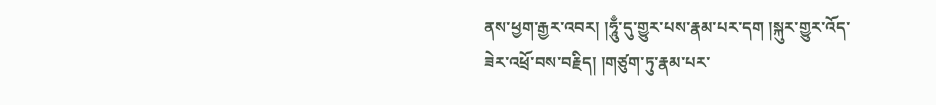ནས་ཕྱག་རྒྱར་འབར། །ཧཱུྃ་དུ་གྱུར་པས་རྣམ་པར་དག །སྐུར་གྱུར་འོད་ཟེར་འཕྲོ་བས་བརྗིད། །གཙུག་ཏུ་རྣམ་པར་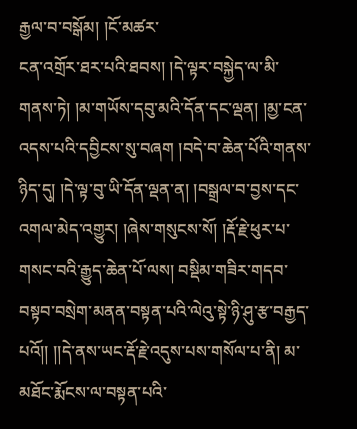རྒྱལ་བ་བསྒོམ། །ངོ་མཚར་
ངན་འགྲོར་ཐར་པའི་ཐབས། །དེ་ལྟར་བསྐྱེད་ལ་མི་གནས་ཏེ། །མ་གཡོས་དབུ་མའི་དོན་དང་ལྡན། །མྱ་ངན་འདས་པའི་དབྱིངས་སུ་བཞག །བདེ་བ་ཆེན་པོའི་གནས་ཉིད་དུ། །དེ་ལྟ་བུ་ཡི་དོན་ལྡན་ན། །བསྒྲལ་བ་བྱས་དང་འགལ་མེད་འགྱུར། །ཞེས་གསུངས་སོ། །རྡོ་རྗེ་ཕུར་པ་གསང་བའི་རྒྱུད་ཆེན་པོ་ལས། བསྡིམ་གཟིར་གདབ་བསྟབ་བསྲེག་མནན་བསྟན་པའི་ལེའུ་སྟེ་ཉི་ཤུ་རྩ་བརྒྱད་པའོ།། །།དེ་ནས་ཡང་རྡོ་རྗེ་འདུས་པས་གསོལ་པ་ནི། མ་མཐོང་རྨོངས་ལ་བསྟན་པའི་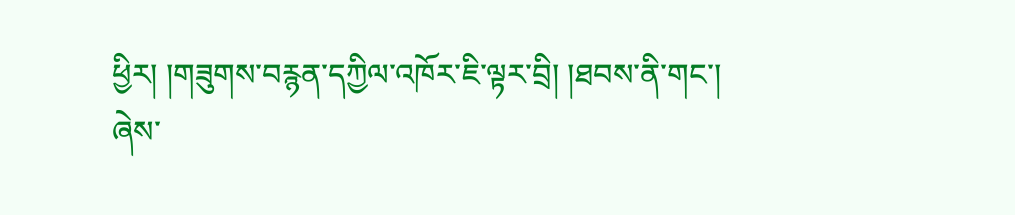ཕྱིར། །གཟུགས་བརྙན་དཀྱིལ་འཁོར་ཇི་ལྟར་བྲི། །ཐབས་ནི་གང་། ཞེས་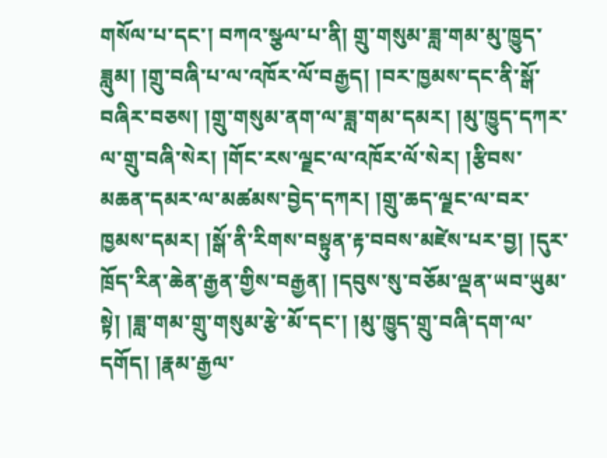གསོལ་པ་དང་། བཀའ་སྩལ་པ་ནི། གྲུ་གསུམ་ཟླ་གམ་མུ་ཁྱུད་ཟླུམ། །གྲུ་བཞི་པ་ལ་འཁོར་ལོ་བརྒྱད། །བར་ཁྱམས་དང་ནི་སྒོ་བཞིར་བཅས། །གྲུ་གསུམ་ནག་ལ་ཟླ་གམ་དམར། །མུ་ཁྱུད་དཀར་ལ་གྲུ་བཞི་སེར། །གོང་རས་ལྗང་ལ་འཁོར་ལོ་སེར། །རྩིབས་མཆན་དམར་ལ་མཚམས་བྱེད་དཀར། །གྲུ་ཆད་ལྗང་ལ་བར་ཁྱམས་དམར། །སྒོ་ནི་རིགས་བསྟུན་རྟ་བབས་མཛེས་པར་བྱ། །དུར་ཁྲོད་རིན་ཆེན་རྒྱན་གྱིས་བརྒྱན། །དབུས་སུ་བཅོམ་ལྡན་ཡབ་ཡུམ་སྟེ། །ཟླ་གམ་གྲུ་གསུམ་རྩེ་མོ་དང་། །མུ་ཁྱུད་གྲུ་བཞི་དག་ལ་དགོད། །རྣམ་རྒྱལ་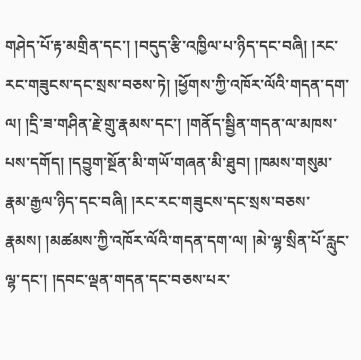གཤེད་པོ་རྟ་མགྲིན་དང་། །བདུད་རྩི་འཁྱིལ་པ་ཉིད་དང་བཞི། །རང་རང་གཟུངས་དང་སྲས་བཅས་ཏེ། །ཕྱོགས་ཀྱི་འཁོར་ལོའི་གདན་དག་ལ། །དྲི་ཟ་གཤིན་རྗེ་གྲུ་རྣམས་དང་། །གནོད་སྦྱིན་གདན་ལ་མཁས་པས་དགོད། །དབྱུག་སྔོན་མི་གཡོ་གཞན་མི་ཐུབ། །ཁམས་གསུམ་རྣམ་རྒྱལ་ཉིད་དང་བཞི། །རང་རང་གཟུངས་དང་སྲས་བཅས་རྣམས། །མཚམས་ཀྱི་འཁོར་ལོའི་གདན་དག་ལ། །མེ་ལྷ་སྲིན་པོ་རླུང་ལྷ་དང་། །དབང་ལྡན་གདན་དང་བཅས་པར་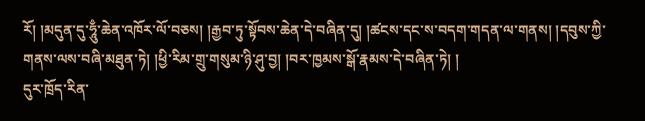རོ། །མདུན་དུ་ཧཱུྃ་ཆེན་འཁོར་ལོ་བཅས། །རྒྱབ་ཏུ་སྟོབས་ཆེན་དེ་བཞིན་དུ། །ཚངས་དང་ས་བདག་གདན་ལ་གནས། །དབུས་ཀྱི་གནས་ལས་བཞི་མཐུན་ཏེ། །ཕྱི་རིམ་གྲུ་གསུམ་ཉི་ཤུ་བྱ། །བར་ཁྱམས་སྒོ་རྣམས་དེ་བཞིན་ཏེ། །
དུར་ཁྲོད་རིན་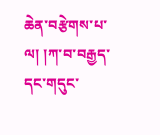ཆེན་བརྩེགས་པ་ལ། །ཀ་བ་བརྒྱད་དང་གདུང་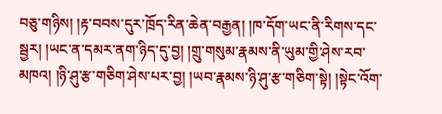བཅུ་གཉིས། །རྟ་བབས་དུར་ཁྲོད་རིན་ཆེན་བརྒྱན། །ཁ་དོག་ཡང་ནི་རིགས་དང་སྦྱར། །ཡང་ན་དམར་ནག་ཉིད་དུ་བྱ། །གྲུ་གསུམ་རྣམས་ནི་ཡུམ་གྱི་ཤེས་རབ་མཁའ། །ཉི་ཤུ་རྩ་གཅིག་ཤེས་པར་བྱ། །ཡབ་རྣམས་ཉི་ཤུ་རྩ་གཅིག་སྟེ། །སྟེང་འོག་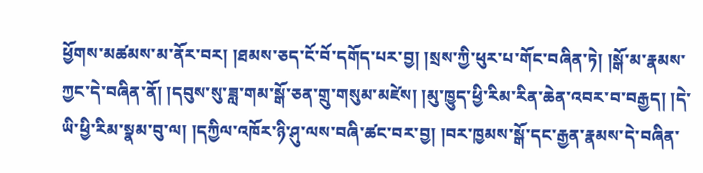ཕྱོགས་མཚམས་མ་ནོར་བར། །ཐམས་ཅད་ངོ་བོ་དགོད་པར་བྱ། །སྲས་ཀྱི་ཕུར་པ་གོང་བཞིན་ཏེ། །སྒོ་མ་རྣམས་ཀྱང་དེ་བཞིན་ནོ། །དབུས་སུ་ཟླ་གམ་སྒོ་ཅན་གྲུ་གསུམ་མཛེས། །མུ་ཁྱུད་ཕྱི་རིམ་རིན་ཆེན་འབར་བ་བརྒྱད། །དེ་ཡི་ཕྱི་རིམ་སྣམ་བུ་ལ། །དཀྱིལ་འཁོར་ཉི་ཤུ་ལས་བཞི་ཚང་བར་བྱ། །བར་ཁྱམས་སྒོ་དང་རྒྱན་རྣམས་དེ་བཞིན་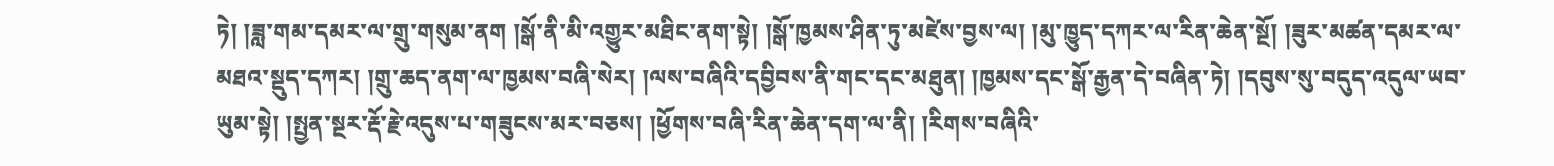ཏེ། །ཟླ་གམ་དམར་ལ་གྲུ་གསུམ་ནག །སྒོ་ནི་མི་འགྱུར་མཐིང་ནག་སྟེ། །སྒོ་ཁྱམས་ཤིན་ཏུ་མཛེས་བྱས་ལ། །མུ་ཁྱུད་དཀར་ལ་རིན་ཆེན་སྔོ། །ཟུར་མཚན་དམར་ལ་མཐའ་སྡུད་དཀར། །གྲུ་ཆད་ནག་ལ་ཁྱམས་བཞི་སེར། །ལས་བཞིའི་དབྱིབས་ནི་གང་དང་མཐུན། །ཁྱམས་དང་སྒོ་རྒྱན་དེ་བཞིན་ཏེ། །དབུས་སུ་བདུད་འདུལ་ཡབ་ཡུམ་སྟེ། །སྤྱན་སྔར་རྡོ་རྗེ་འདུས་པ་གཟུངས་མར་བཅས། །ཕྱོགས་བཞི་རིན་ཆེན་དག་ལ་ནི། །རིགས་བཞིའི་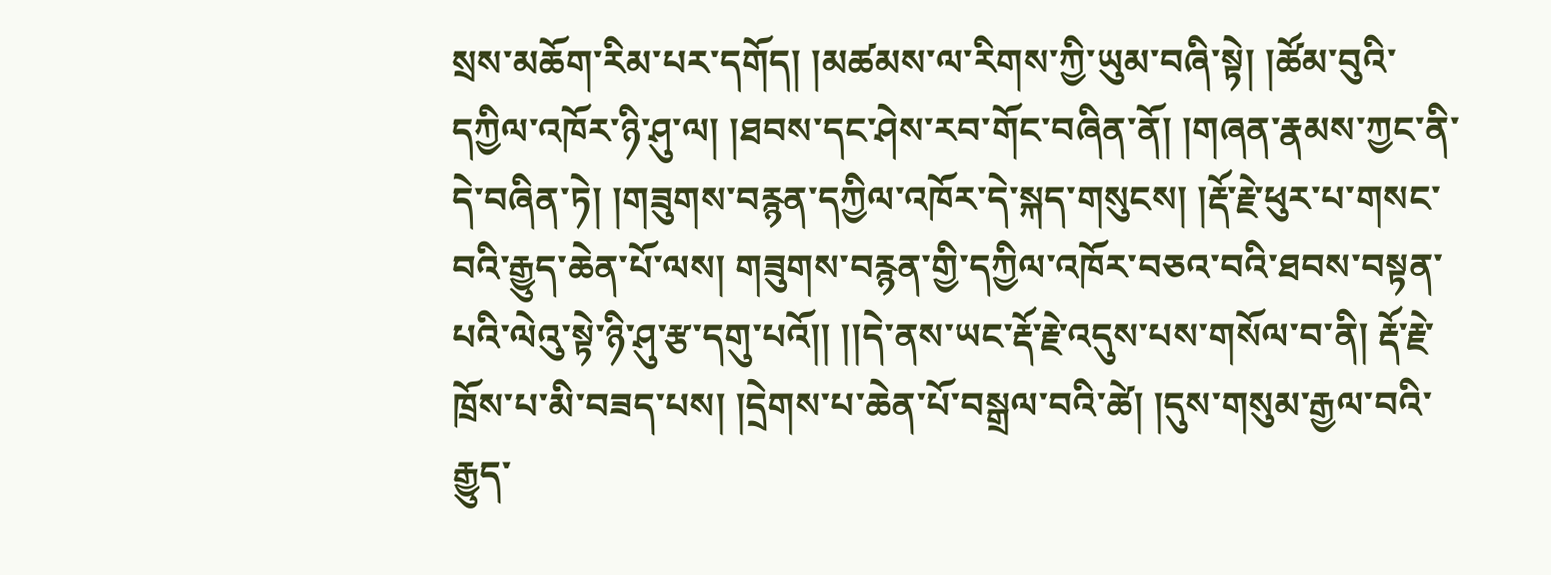སྲས་མཆོག་རིམ་པར་དགོད། །མཚམས་ལ་རིགས་ཀྱི་ཡུམ་བཞི་སྟེ། །ཚོམ་བུའི་དཀྱིལ་འཁོར་ཉི་ཤུ་ལ། །ཐབས་དང་ཤེས་རབ་གོང་བཞིན་ནོ། །གཞན་རྣམས་ཀྱང་ནི་དེ་བཞིན་ཏེ། །གཟུགས་བརྙན་དཀྱིལ་འཁོར་དེ་སྐད་གསུངས། །རྡོ་རྗེ་ཕུར་པ་གསང་བའི་རྒྱུད་ཆེན་པོ་ལས། གཟུགས་བརྙན་གྱི་དཀྱིལ་འཁོར་བཅའ་བའི་ཐབས་བསྟན་པའི་ལེའུ་སྟེ་ཉི་ཤུ་རྩ་དགུ་པའོ།། །།དེ་ནས་ཡང་རྡོ་རྗེ་འདུས་པས་གསོལ་བ་ནི། རྡོ་རྗེ་ཁྲོས་པ་མི་བཟད་པས། །དྲེགས་པ་ཆེན་པོ་བསྒྲལ་བའི་ཚེ། །དུས་གསུམ་རྒྱལ་བའི་རྒྱུད་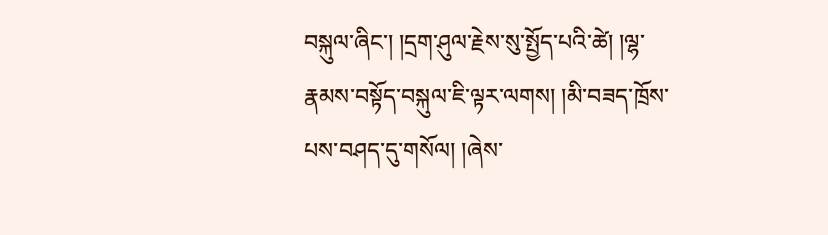བསྐུལ་ཞིང་། །དྲག་ཤུལ་རྗེས་སུ་སྤྱོད་པའི་ཚེ། །ལྷ་རྣམས་བསྟོད་བསྐུལ་ཇི་ལྟར་ལགས། །མི་བཟད་ཁྲོས་པས་བཤད་དུ་གསོལ། །ཞེས་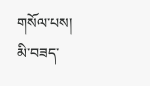གསོལ་པས། མི་བཟད་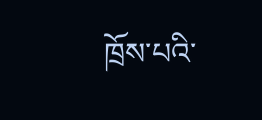ཁྲོས་པའི་